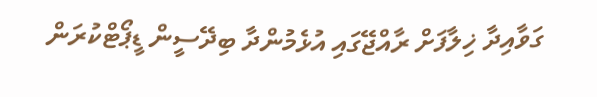ގަވާއިދާ ޚިލާފަށް ރާއްޖޭގައި އުޅެމުންދާ ބިދޭސީން ޑީޕޯޓްކުރަން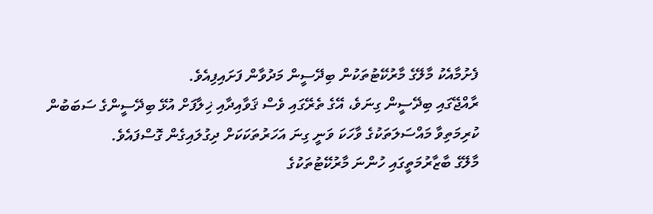ފެށުމާއެކު މާލޭގެ މާރުކޭޓުތަކުން ބިދޭސީން މަދުވާން ފަށައިފިއެވެ.
ރާއްޖޭގައި ބިދޭސީން ގިނަވެ، އޭގެ ތެރޭގައި ވެސް ޤަވާއިދާއި ޚިލާފަށް އުޅޭ ބިދޭސީންގެ ސަބަބުން ކުރިމަތިވާ މައްސަލަތަކުގެ ވާހަކަ ވަނީ ގިނަ އަހަރުތަކަކަށް ދިގުލައިގެން ގޮސްފައެވެ.
މާލޭގެ ބާޒާރުމަތީގައި ހުންނަ މާރުކޭޓުތަކުގެ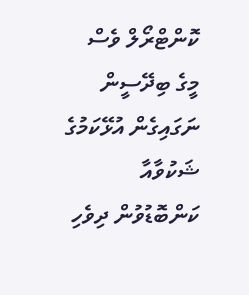ކޮންޓްރޯލް ވެސް މީގެ ބިދޭސީން ނަގައިގެން އުޅޭކަމުގެ ޝަކުވާއާ ކަންބޮޑުވުން ދިވެހި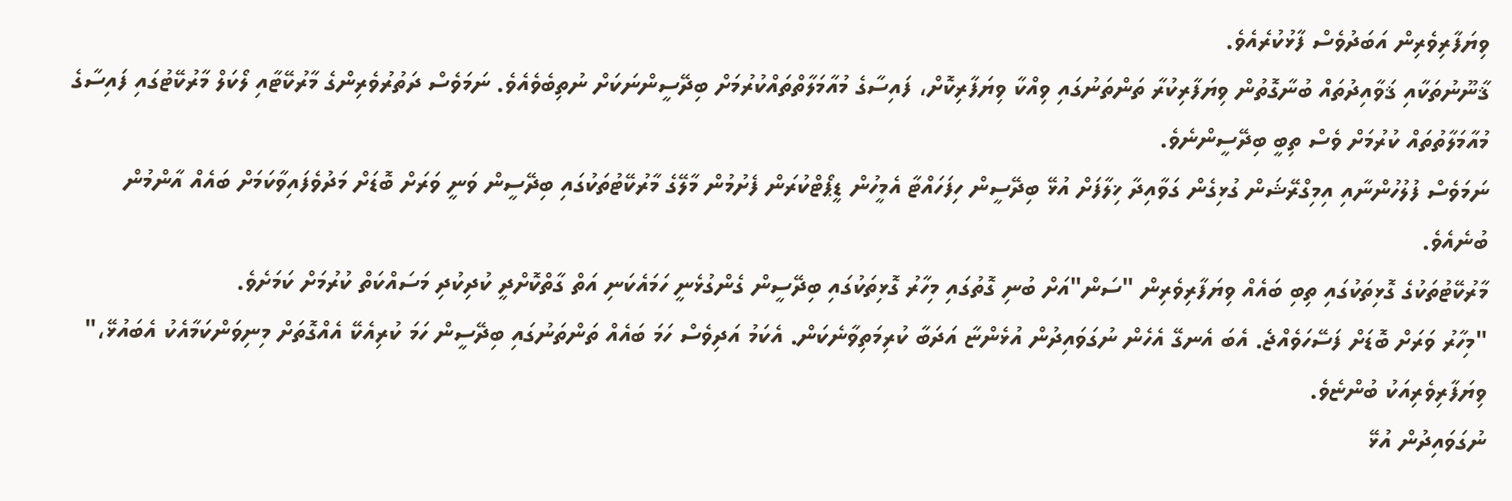ވިޔަފާރިވެރިން އަބަދުވެސް ފާޅުކުރެއެވެ.
ޤާނޫނުތަކާއި ޤަވާއިދުތައް ބުނާގޮތުން ވިޔަފާރިކުރާ ތަންތަނުގައި ވިއްކާ ވިޔަފާރިކޮށް، ފައިސާގެ މުއާމަލާތްތައްކުރުމަށް ބިދޭސީންނަކަށް ނުތިބެވެއެވެ. ނަމަވެސް ދަތުރުވެރިންގެ މާރުކޭޓާއި ލޯކަލް މާރުކޭޓުގައި ފައިސާގެ މުއާމަލާތުތައް ކުރުމަށް ވެސް ތިބީ ބިދޭސީންނެވެ.
ނަމަވެސް ފުލުހުންނާއި އިމިގްރޭޝަން ގުޅިގެން ގަވާއިދާ ޚިލާފަށް އުޅޭ ބިދޭސީން ހިފަހައްޓާ އެމީހުން ޑީޕޯޓްކުރަން ފެށުމުން މާލޭގެ މާރުކޭޓުތަކުގައި ބިދޭސީން ވަނީ ވަރަށް ބޮޑަށް މަދުވެފައިވާކަމަށް ބައެއް އާންމުން ބުނެއެވެ.
މާރުކޭޓުތަކުގެ ގޮޅިތަކުގައި ތިބި ބައެއް ވިޔަފާރިވެރިން "ސަން"އަށް ބުނި ގޮތުގައި މިހާރު ގޮޅިތަކުގައި ބިދޭސީން ގެންގުޅެނީ ހަމައެކަނި އަތް ގާތްކޮށްދީ ކުދިކުދި މަސައްކަތް ކުރުމަށް ކަމަށެވެ.
"މިހާރު ވަރަށް ބޮޑަށް ފަސޭހަވެއްޖެ. އެބަ އެނގޭ އެހެން ނުގަވައިދުން އުޅެންޏާ އަދަބާ ކުރިމަތިވާނެކަން. އެކަމު އަދިވެސް ހަމަ ބައެއް ތަންތަނުގައި ބިދޭސީން ހަމަ ކުރިއެކޭ އެއްގޮތަށް މިނިވަންކަމާއެކު އެބައުޅޭ،" ވިޔަފާރިވެރިއަކު ބުންޏެވެ.
ނުގަވައިދުން އުޅޭ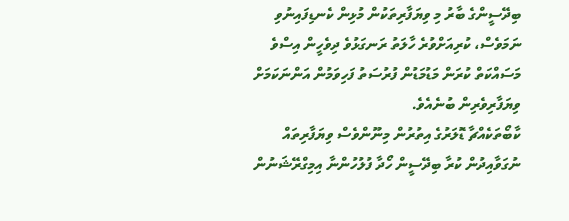ބިދޭސީންގެ ބާރު މި ވިޔަފާރިތަކުން މުޅިން ކެނޑިފައިނުވި ނަމަވެސް، ކުރިއަށްވުރެ ހާލަތު ރަނގަޅުވެ ދިވެހީން އިސްވެ މަސައްކަތް ކުރަން މަޑުމަޑުން ފުރުސަތު ފަހިވަމުން އަންނަކަމަށް ވިޔަފާރިވެރިން ބުނެއެވެ.
ކާބޯތަކެއްޗާ ޑޮލަރުގެ އިތުރުން މިނޫންވެސް ވިޔަފާރިތައް ނުގަވާއިދުން ކުރާ ބިދޭސީން ހޯދާ ފުލުހުންނާ އިމިގްރޭޝަނުން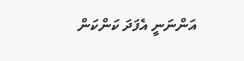އަންނަނީ އެފަދަ ކަންކަން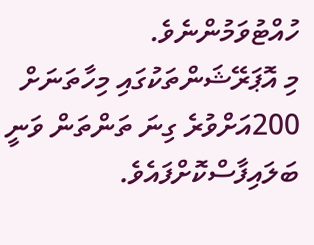ހުއްޓުވަމުންނެވެ.
މި އޮޕަރޭޝަންތަކުގައި މިހާތަނަށް 200އަށްވުރެ ގިނަ ތަންތަން ވަނީ ބަލައިފާސްކޮށްފައެވެ.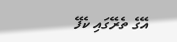އޭގެ ތެރޭގައި ކެފޭ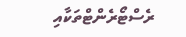ރެސްޓޯރެންޓްތަކާއި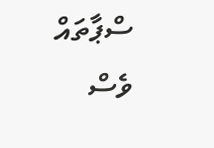ސްޕާތައް ވެސް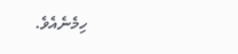ހިމެނެއެވެ.